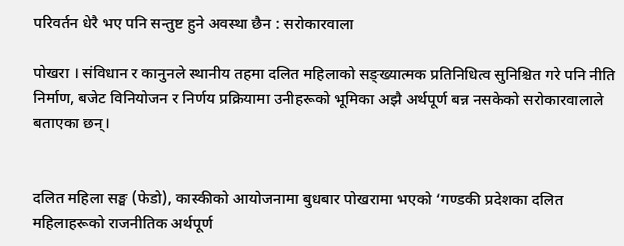परिवर्तन धेरै भए पनि सन्तुष्ट हुने अवस्था छैन : सरोकारवाला

पोखरा । संविधान र कानुनले स्थानीय तहमा दलित महिलाको सङ्ख्यात्मक प्रतिनिधित्व सुनिश्चित गरे पनि नीति निर्माण, बजेट विनियोजन र निर्णय प्रक्रियामा उनीहरूको भूमिका अझै अर्थपूर्ण बन्न नसकेको सरोकारवालाले बताएका छन्।


दलित महिला सङ्घ (फेडो), कास्कीको आयोजनामा बुधबार पोखरामा भएको ‘गण्डकी प्रदेशका दलित महिलाहरूको राजनीतिक अर्थपूर्ण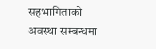सहभागिताको अवस्था सम्बन्धमा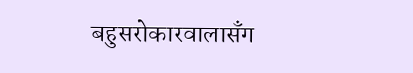बहुसरोकारवालासँग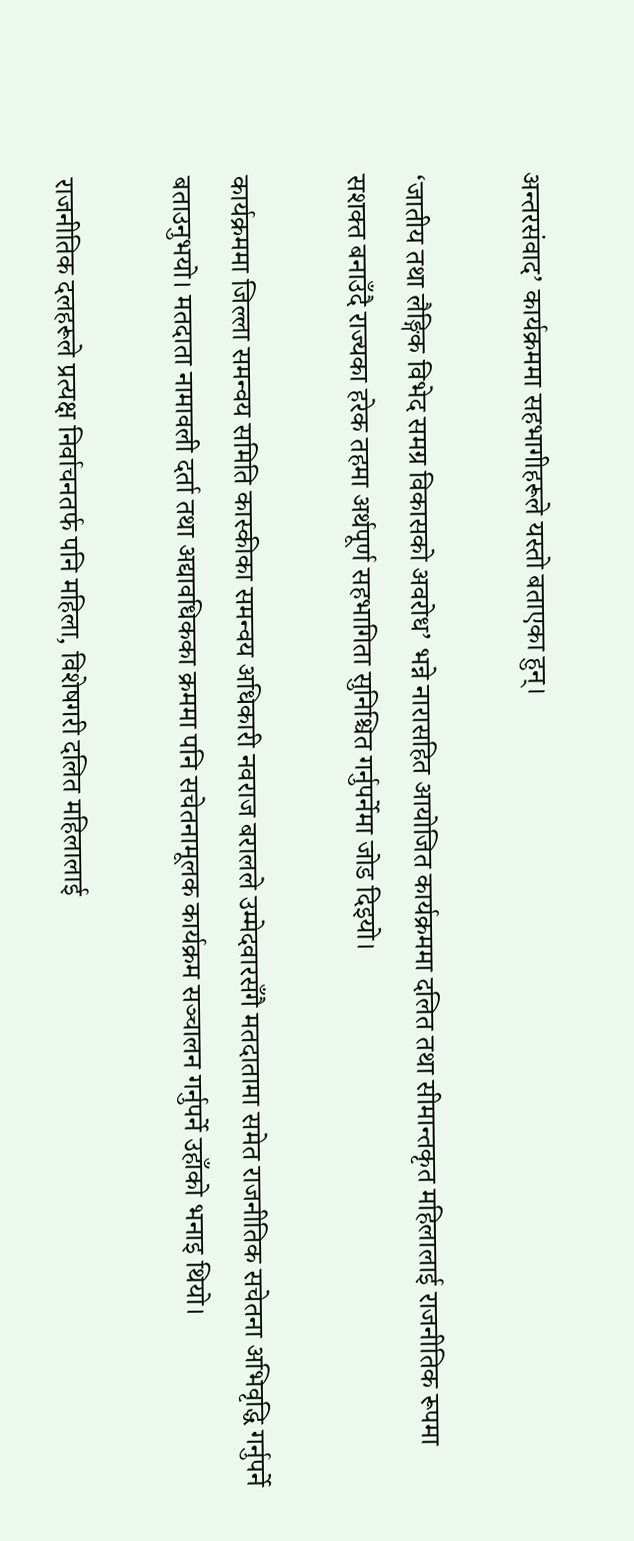अन्तरसंवाद’ कार्यक्रममा सहभागीहरूले यस्तो बताएका हुन्।

‘जातीय तथा लैङ्गिक विभेद समग्र विकासको अवरोध’ भन्ने नारासहित आयोजित कार्यक्रममा दलित तथा सीमान्तकृत महिलालाई राजनीतिक रूपमा सशक्त बनाउँदै राज्यका हरेक तहमा अर्थपूर्ण सहभागिता सुनिश्चित गर्नुपर्नेमा जोड दिइयो।

कार्यक्रममा जिल्ला समन्वय समिति कास्कीका समन्वय अधिकारी नवराज बरालले उम्मेदवारसँगै मतदातामा समेत राजनीतिक सचेतना अभिवृद्धि गर्नुपर्ने बताउनुभयो। मतदाता नामावली दर्ता तथा अद्यावधिकका क्रममा पनि सचेतनामूलक कार्यक्रम सञ्चालन गर्नुपर्ने उहाँको भनाइ थियो।

राजनीतिक दलहरूले प्रत्यक्ष निर्वाचनतर्फ पनि महिला, विशेषगरी दलित महिलालाई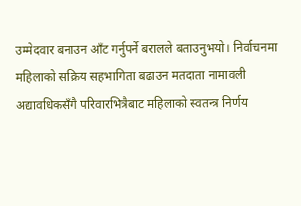उम्मेदवार बनाउन आँट गर्नुपर्ने बरालले बताउनुभयो। निर्वाचनमा महिलाको सक्रिय सहभागिता बढाउन मतदाता नामावली अद्यावधिकसँगै परिवारभित्रैबाट महिलाको स्वतन्त्र निर्णय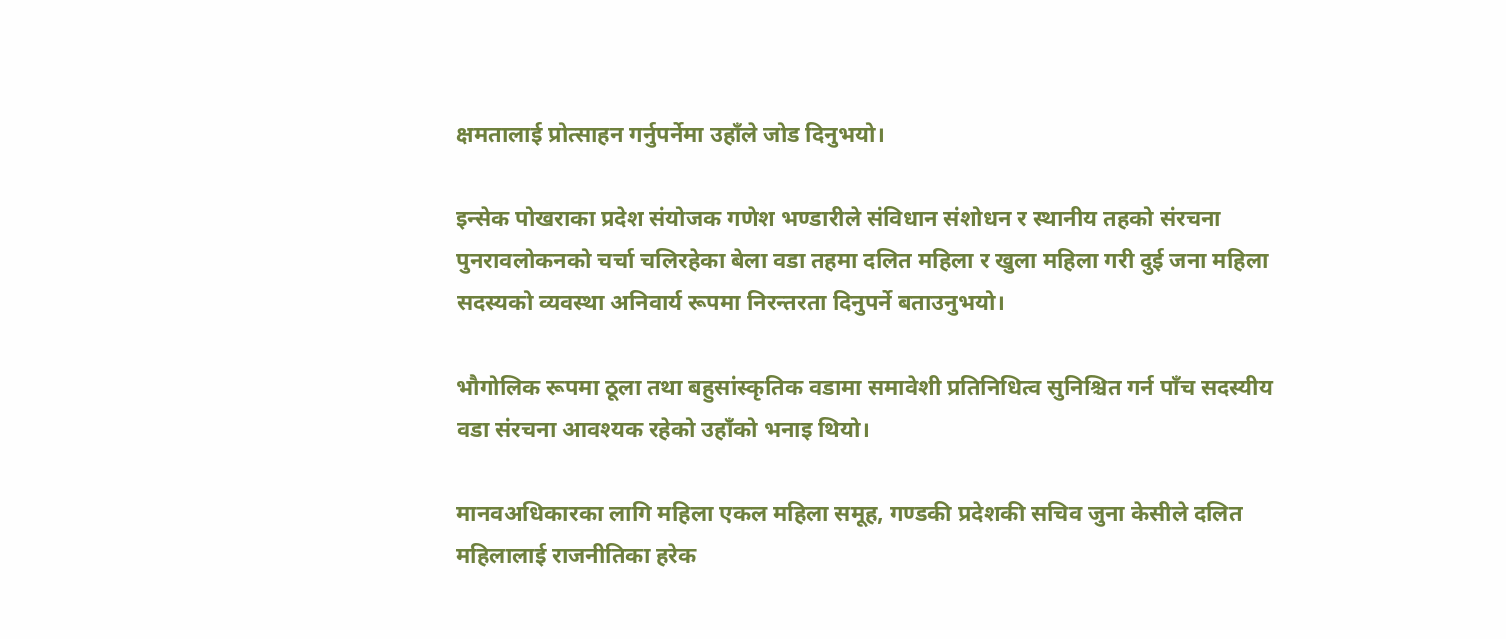क्षमतालाई प्रोत्साहन गर्नुपर्नेमा उहाँले जोड दिनुभयो।

इन्सेक पोखराका प्रदेश संयोजक गणेश भण्डारीले संविधान संशोधन र स्थानीय तहको संरचना पुनरावलोकनको चर्चा चलिरहेका बेला वडा तहमा दलित महिला र खुला महिला गरी दुई जना महिला सदस्यको व्यवस्था अनिवार्य रूपमा निरन्तरता दिनुपर्ने बताउनुभयो।

भौगोलिक रूपमा ठूला तथा बहुसांस्कृतिक वडामा समावेशी प्रतिनिधित्व सुनिश्चित गर्न पाँच सदस्यीय वडा संरचना आवश्यक रहेको उहाँको भनाइ थियो।

मानवअधिकारका लागि महिला एकल महिला समूह, गण्डकी प्रदेशकी सचिव जुना केसीले दलित महिलालाई राजनीतिका हरेक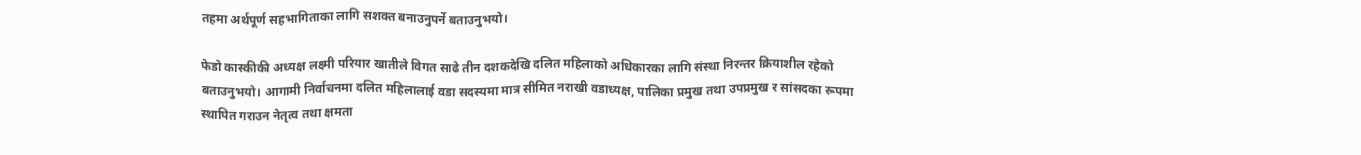तहमा अर्थपूर्ण सहभागिताका लागि सशक्त बनाउनुपर्ने बताउनुभयो।

फेडो कास्कीकी अध्यक्ष लक्ष्मी परियार खातीले विगत साढे तीन दशकदेखि दलित महिलाको अधिकारका लागि संस्था निरन्तर क्रियाशील रहेको बताउनुभयो। आगामी निर्वाचनमा दलित महिलालाई वडा सदस्यमा मात्र सीमित नराखी वडाध्यक्ष, पालिका प्रमुख तथा उपप्रमुख र सांसदका रूपमा स्थापित गराउन नेतृत्व तथा क्षमता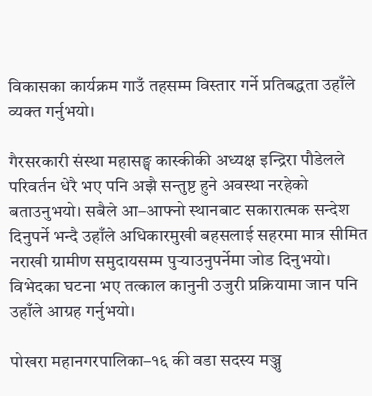विकासका कार्यक्रम गाउँ तहसम्म विस्तार गर्ने प्रतिबद्धता उहाँले व्यक्त गर्नुभयो।

गैरसरकारी संस्था महासङ्घ कास्कीकी अध्यक्ष इन्द्रिरा पौडेलले परिवर्तन धेरै भए पनि अझै सन्तुष्ट हुने अवस्था नरहेको बताउनुभयो। सबैले आ–आफ्नो स्थानबाट सकारात्मक सन्देश दिनुपर्ने भन्दै उहाँले अधिकारमुखी बहसलाई सहरमा मात्र सीमित नराखी ग्रामीण समुदायसम्म पुर्‍याउनुपर्नेमा जोड दिनुभयो।
विभेदका घटना भए तत्काल कानुनी उजुरी प्रक्रियामा जान पनि उहाँले आग्रह गर्नुभयो।

पोखरा महानगरपालिका–१६ की वडा सदस्य मञ्जु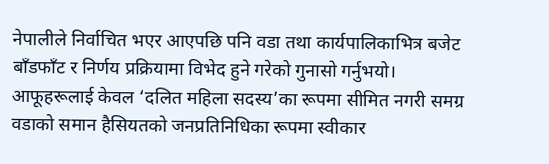नेपालीले निर्वाचित भएर आएपछि पनि वडा तथा कार्यपालिकाभित्र बजेट बाँडफाँट र निर्णय प्रक्रियामा विभेद हुने गरेको गुनासो गर्नुभयो।
आफूहरूलाई केवल ‘दलित महिला सदस्य’का रूपमा सीमित नगरी समग्र वडाको समान हैसियतको जनप्रतिनिधिका रूपमा स्वीकार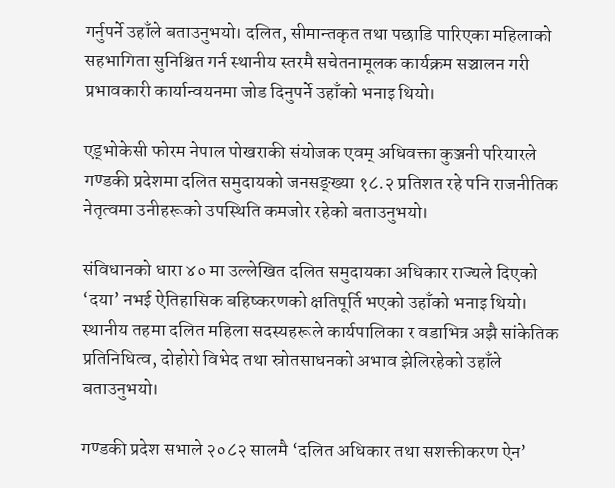गर्नुपर्ने उहाँले बताउनुभयो। दलित, सीमान्तकृत तथा पछाडि पारिएका महिलाको सहभागिता सुनिश्चित गर्न स्थानीय स्तरमै सचेतनामूलक कार्यक्रम सञ्चालन गरी प्रभावकारी कार्यान्वयनमा जोड दिनुपर्ने उहाँको भनाइ थियो।

एड्भोकेसी फोरम नेपाल पोखराकी संयोजक एवम् अधिवक्ता कुञ्जनी परियारले गण्डकी प्रदेशमा दलित समुदायको जनसङ्ख्या १८.२ प्रतिशत रहे पनि राजनीतिक नेतृत्वमा उनीहरूको उपस्थिति कमजोर रहेको बताउनुभयो।

संविधानको धारा ४० मा उल्लेखित दलित समुदायका अधिकार राज्यले दिएको ‘दया’ नभई ऐतिहासिक बहिष्करणको क्षतिपूर्ति भएको उहाँको भनाइ थियो। स्थानीय तहमा दलित महिला सदस्यहरूले कार्यपालिका र वडाभित्र अझै सांकेतिक प्रतिनिधित्व, दोहोरो विभेद तथा स्रोतसाधनको अभाव झेलिरहेको उहाँले बताउनुभयो।

गण्डकी प्रदेश सभाले २०८२ सालमै ‘दलित अधिकार तथा सशक्तीकरण ऐन’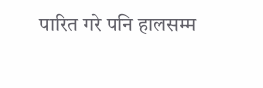पारित गरे पनि हालसम्म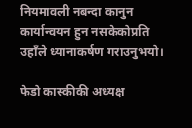नियमावली नबन्दा कानुन कार्यान्वयन हुन नसकेकोप्रति उहाँले ध्यानाकर्षण गराउनुभयो।

फेडो कास्कीकी अध्यक्ष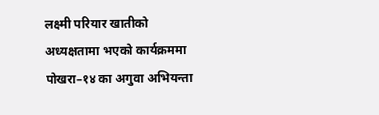लक्ष्मी परियार खातीको अध्यक्षतामा भएको कार्यक्रममा पोखरा–१४ का अगुवा अभियन्ता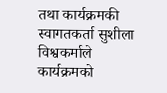तथा कार्यक्रमकी स्वागतकर्ता सुशीला विश्वकर्माले कार्यक्रमको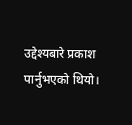उद्देश्यबारे प्रकाश पार्नुभएको थियो।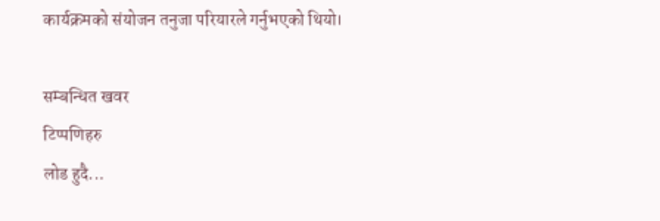कार्यक्रमको संयोजन तनुजा परियारले गर्नुभएको थियो।

सम्बन्धित खवर
टिप्पणिहरु
लोड हुदै...